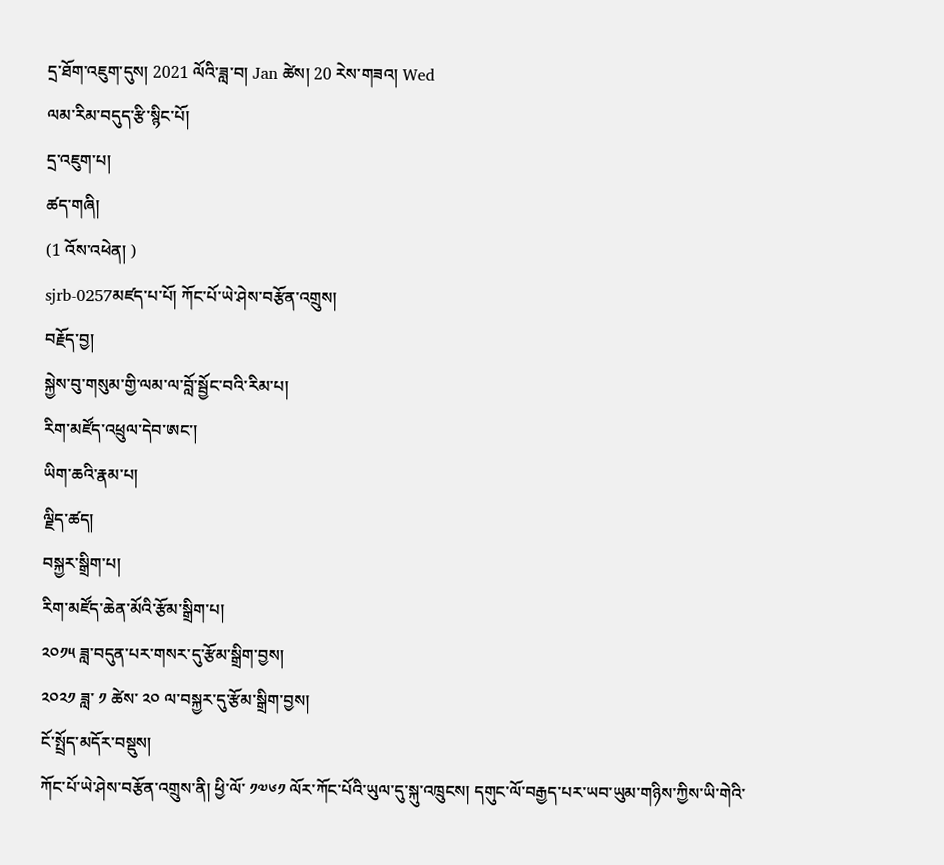དྲ་ཐོག་འཇུག་དུས། 2021 ལོའི་ཟླ་བ། Jan ཚེས། 20 རེས་གཟའ། Wed
ལམ་རིམ་བདུད་རྩི་སྙིང་པོ།
དྲ་འཇུག་པ།
ཚད་གཞི།
(1 འོས་འཕེན། )
sjrb-0257མཛད་པ་པོ། ཀོང་པོ་ཡེ་ཤེས་བརྩོན་འགྲུས།
བརྗོད་བྱ།
སྐྱེས་བུ་གསུམ་གྱི་ལམ་ལ་བློ་སྦྱོང་བའི་རིམ་པ།
རིག་མཛོད་འཕྲུལ་དེབ་ཨང་།
ཡིག་ཆའི་རྣམ་པ།
ལྗིད་ཚད།
བསྐྱར་སྒྲིག་པ།
རིག་མཛོད་ཆེན་མོའི་རྩོམ་སྒྲིག་པ།
༢༠༡༥ ཟླ་བདུན་པར་གསར་དུ་རྩོམ་སྒྲིག་བྱས།
༢༠༢༡ ཟླ་ ༡ ཚེས་ ༢༠ ལ་བསྐྱར་དུ་རྩོམ་སྒྲིག་བྱས།
ངོ་སྤྲོད་མདོར་བསྡུས།
ཀོང་པོ་ཡེ་ཤེས་བརྩོན་འགྲུས་ནི། ཕྱི་ལོ་ ༡༧༦༡ ལོར་ཀོང་པོའི་ཡུལ་དུ་སྐུ་འཁྲུངས། དགུང་ལོ་བརྒྱད་པར་ཡབ་ཡུམ་གཉིས་ཀྱིས་ཡི་གེའི་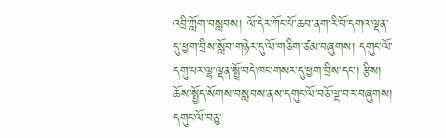འབྲི་ཀློག་བསླབས། ལོ་དེར་ཀོང་པོ་ཆབ་ནག་རི་བོ་དགའ་ལྡན་དུ་ཕྱག་བྲིས་སློབ་གཉེར་དུ་ལོ་གཅིག་ཙམ་བཞུགས། དགུང་ལོ་དགུ་པར་ལྷ་ལྡན་སྤྲོ་བདེ་ཁང་གསར་དུ་ཕྱག་བྲིས་དང་། རྩིས། ཆོས་སྤྱོད་སོགས་བསླབས་ནས་དགུང་ལོ་བཅོ་ལྔ་བར་བཞུགས། དགུང་ལོ་བཅུ་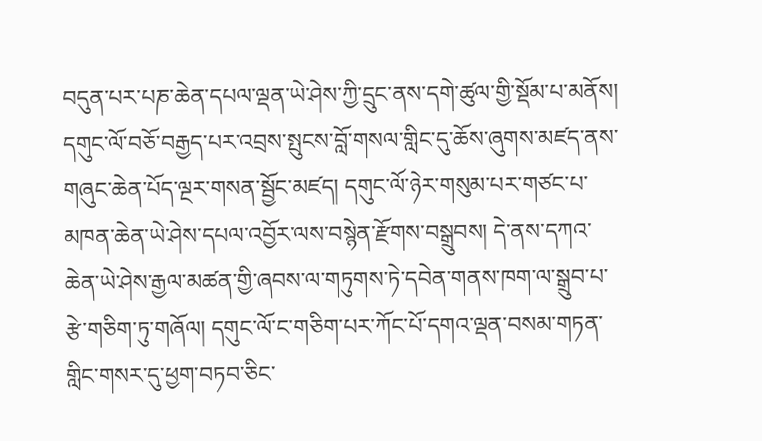བདུན་པར་པཎ་ཆེན་དཔལ་ལྡན་ཡེ་ཤེས་ཀྱི་དྲུང་ནས་དགེ་ཚུལ་གྱི་སྡོམ་པ་མནོས། དགུང་ལོ་བཅོ་བརྒྱད་པར་འབྲས་སྤུངས་བློ་གསལ་གླིང་དུ་ཆོས་ཞུགས་མཛད་ནས་གཞུང་ཆེན་པོད་ལྔར་གསན་སྦྱོང་མཛད། དགུང་ལོ་ཉེར་གསུམ་པར་གཙང་པ་མཁན་ཆེན་ཡེ་ཤེས་དཔལ་འབྱོར་ལས་བསྙེན་རྫོགས་བསྒྲུབས། དེ་ནས་དཀའ་ཆེན་ཡེ་ཤེས་རྒྱལ་མཚན་གྱི་ཞབས་ལ་གཏུགས་ཏེ་དབེན་གནས་ཁག་ལ་སྒྲུབ་པ་རྩེ་གཅིག་ཏུ་གཞོལ། དགུང་ལོ་ང་གཅིག་པར་ཀོང་པོ་དགའ་ལྡན་བསམ་གཏན་གླིང་གསར་དུ་ཕྱག་བཏབ་ཅིང་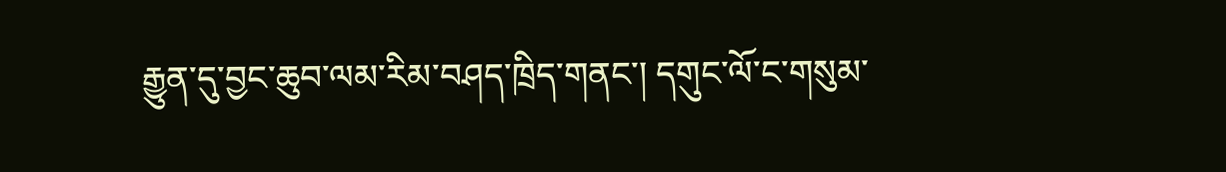རྒྱུན་དུ་བྱང་ཆུབ་ལམ་རིམ་བཤད་ཁྲིད་གནང་། དགུང་ལོ་ང་གསུམ་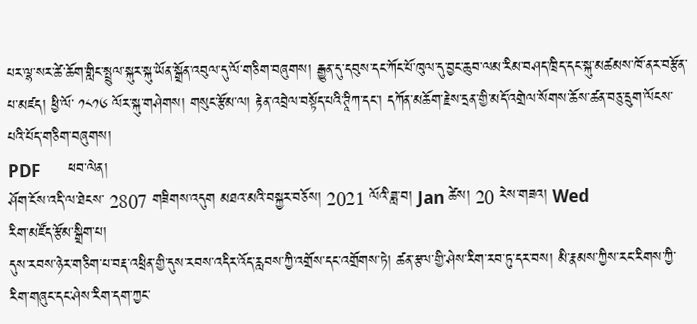པར་ལྷ་སར་ཚེ་ཆོག་གླིང་སྤྲུལ་སྐུར་སྐུ་ཡོན་སྒྲོན་འབུལ་དུ་ལོ་གཅིག་བཞུགས། རྒྱུན་དུ་དབུས་དང་ཀོང་པོ་ཁུལ་དུ་བྱང་ཆུབ་ལམ་རིམ་བཤད་ཁྲིད་དང་སྐུ་མཚམས་ཁོ་ནར་བརྩོན་པ་མཛད། ཕྱི་ལོ་ ༡༨༡༦ ལོར་སྐུ་གཤེགས། གསུང་རྩོམ་ལ། རྟེན་འབྲེལ་བསྟོད་པའི་ཊཱིཀ་དང་། དཀོན་མཆོག་རྗེས་དྲན་གྱི་མདོ་འགྲེལ་སོགས་ཆོས་ཚན་བཅུ་དྲུག་ལོངས་པའི་པོད་གཅིག་བཞུགས།
PDF       ཕབ་ལེན།
ཤོག་ངོས་འདི་ལ་ཐེངས་ 2807 གཟིགས་འདུག མཐའ་མའི་བསྐྱར་བཅོས། 2021 ལོའི་ཟླ་བ། Jan ཚེས། 20 རེས་གཟའ། Wed
རིག་མཛོད་རྩོམ་སྒྲིག་པ།
དུས་རབས་ཉེར་གཅིག་པ་བརྡ་འཕྲིན་གྱི་དུས་རབས་འདིར་འོད་རླབས་ཀྱི་འགྲོས་དང་འགྲོགས་ཏེ། ཚན་རྩལ་གྱི་ཤེས་རིག་རབ་ཏུ་དར་བས། མི་རྣམས་ཀྱིས་རང་རིགས་ཀྱི་རིག་གཞུང་དང་ཤེས་རིག་དག་ཀྱང་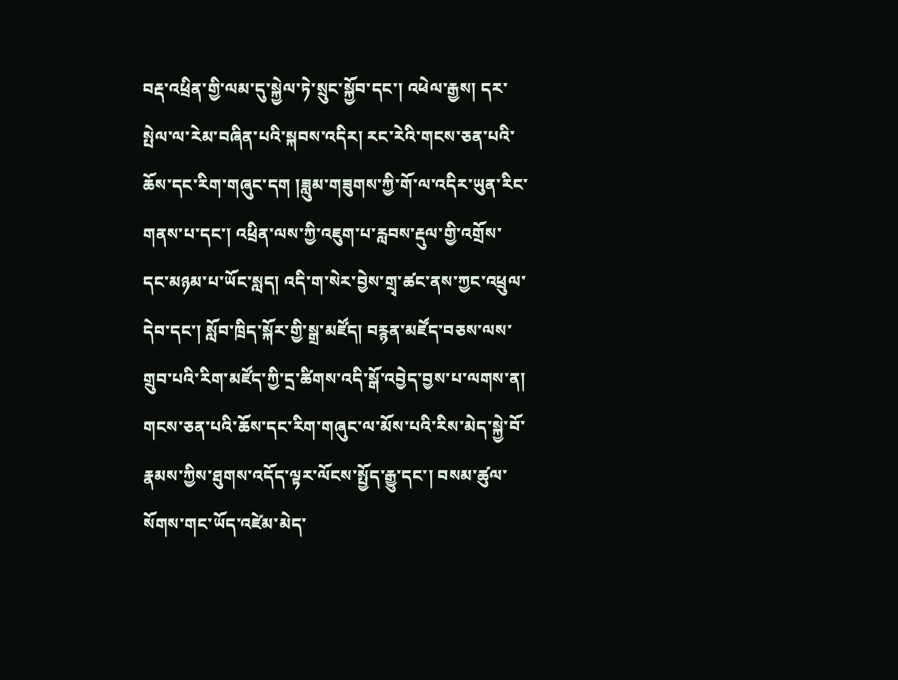བརྡ་འཕྲིན་གྱི་ལམ་དུ་སྐྱེལ་ཏེ་སྲུང་སྐྱོབ་དང་། འཕེལ་རྒྱས། དར་སྤེལ་ལ་རེམ་བཞིན་པའི་སྐབས་འདིར། རང་རེའི་གངས་ཅན་པའི་ཆོས་དང་རིག་གཞུང་དག །ཟླུམ་གཟུགས་ཀྱི་གོ་ལ་འདིར་ཡུན་རིང་གནས་པ་དང་། འཕྲིན་ལས་ཀྱི་འཇུག་པ་རླབས་རྡུལ་གྱི་འགྲོས་དང་མཉམ་པ་ཡོང་སླད། འདི་ག་སེར་བྱེས་གྲྭ་ཚང་ནས་ཀྱང་འཕྲུལ་དེབ་དང་། སློབ་ཁྲིད་སྐོར་གྱི་སྒྲ་མཛོད། བརྙན་མཛོད་བཅས་ལས་གྲུབ་པའི་རིག་མཛོད་ཀྱི་དྲ་ཚིགས་འདི་སྒོ་འབྱེད་བྱས་པ་ལགས་ན། གངས་ཅན་པའི་ཆོས་དང་རིག་གཞུང་ལ་མོས་པའི་རིས་མེད་སྐྱེ་བོ་རྣམས་ཀྱིས་ཐུགས་འདོད་ལྟར་ལོངས་སྤྱོད་རྒྱུ་དང་། བསམ་ཚུལ་སོགས་གང་ཡོད་འཛེམ་མེད་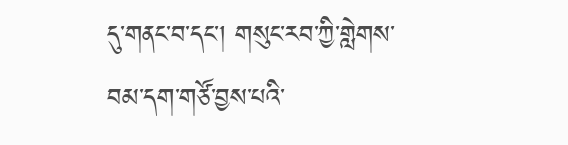དུ་གནང་བ་དང་། གསུང་རབ་ཀྱི་གླེགས་བམ་དག་གཙོ་བྱས་པའི་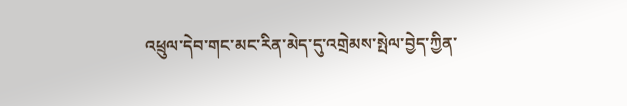འཕྲུལ་དེབ་གང་མང་རིན་མེད་དུ་འགྲེམས་སྤེལ་བྱེད་ཀྱིན་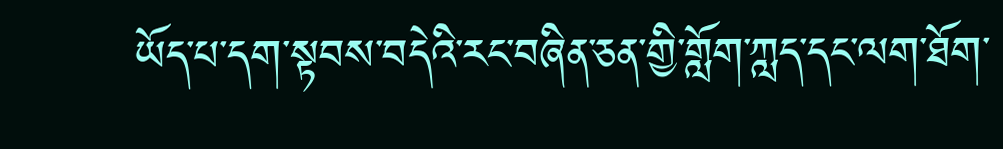ཡོད་པ་དག་སྟབས་བདེའི་རང་བཞིན་ཅན་གྱི་གློག་ཀླད་དང་ལག་ཐོག་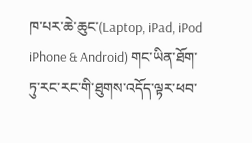ཁ་པར་ཆེ་ཆུང་(Laptop, iPad, iPod iPhone & Android) གང་ཡིན་ཐོག་ཏུ་རང་རང་གི་ཐུགས་འདོད་ལྟར་ཕབ་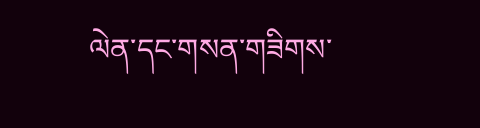ལེན་དང་གསན་གཟིགས་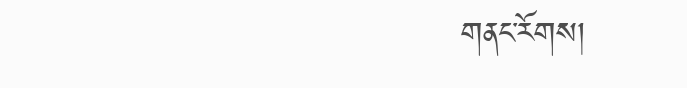གནང་རོགས།